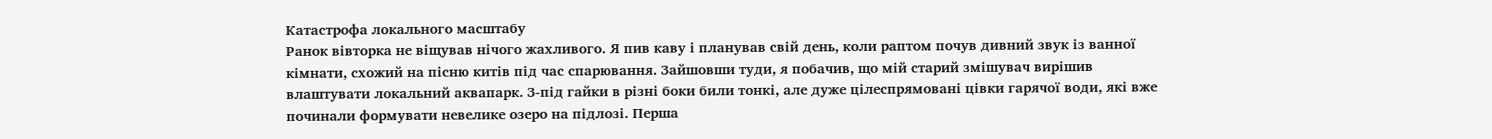Катастрофа локального масштабу
Ранок вівторка не віщував нічого жахливого. Я пив каву і планував свій день, коли раптом почув дивний звук із ванної кімнати, схожий на пісню китів під час спарювання. Зайшовши туди, я побачив, що мій старий змішувач вирішив влаштувати локальний аквапарк. З-під гайки в різні боки били тонкі, але дуже цілеспрямовані цівки гарячої води, які вже починали формувати невелике озеро на підлозі. Перша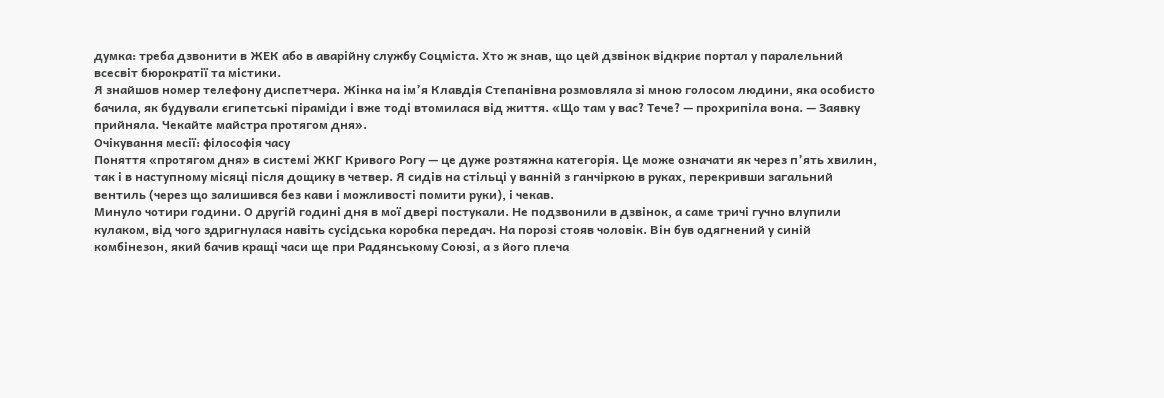думка: треба дзвонити в ЖЕК або в аварійну службу Соцміста. Хто ж знав, що цей дзвінок відкриє портал у паралельний всесвіт бюрократії та містики.
Я знайшов номер телефону диспетчера. Жінка на ім’я Клавдія Степанівна розмовляла зі мною голосом людини, яка особисто бачила, як будували єгипетські піраміди і вже тоді втомилася від життя. «Що там у вас? Тече? — прохрипіла вона. — Заявку прийняла. Чекайте майстра протягом дня».
Очікування месії: філософія часу
Поняття «протягом дня» в системі ЖКГ Кривого Рогу — це дуже розтяжна категорія. Це може означати як через п’ять хвилин, так і в наступному місяці після дощику в четвер. Я сидів на стільці у ванній з ганчіркою в руках, перекривши загальний вентиль (через що залишився без кави і можливості помити руки), і чекав.
Минуло чотири години. О другій годині дня в мої двері постукали. Не подзвонили в дзвінок, а саме тричі гучно влупили кулаком, від чого здригнулася навіть сусідська коробка передач. На порозі стояв чоловік. Він був одягнений у синій комбінезон, який бачив кращі часи ще при Радянському Союзі, а з його плеча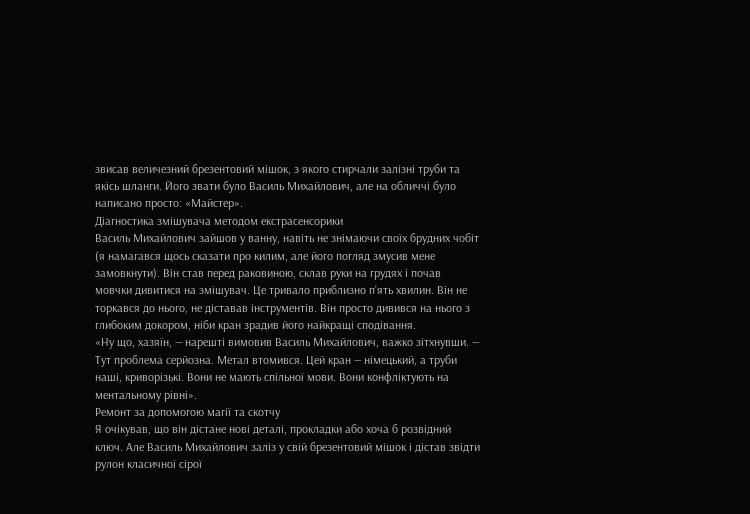звисав величезний брезентовий мішок, з якого стирчали залізні труби та якісь шланги. Його звати було Василь Михайлович, але на обличчі було написано просто: «Майстер».
Діагностика змішувача методом екстрасенсорики
Василь Михайлович зайшов у ванну, навіть не знімаючи своїх брудних чобіт (я намагався щось сказати про килим, але його погляд змусив мене замовкнути). Він став перед раковиною, склав руки на грудях і почав мовчки дивитися на змішувач. Це тривало приблизно п’ять хвилин. Він не торкався до нього, не діставав інструментів. Він просто дивився на нього з глибоким докором, ніби кран зрадив його найкращі сподівання.
«Ну що, хазяїн, — нарешті вимовив Василь Михайлович, важко зітхнувши. — Тут проблема серйозна. Метал втомився. Цей кран — німецький, а труби наші, криворізькі. Вони не мають спільної мови. Вони конфліктують на ментальному рівні».
Ремонт за допомогою магії та скотчу
Я очікував, що він дістане нові деталі, прокладки або хоча б розвідний ключ. Але Василь Михайлович заліз у свій брезентовий мішок і дістав звідти рулон класичної сірої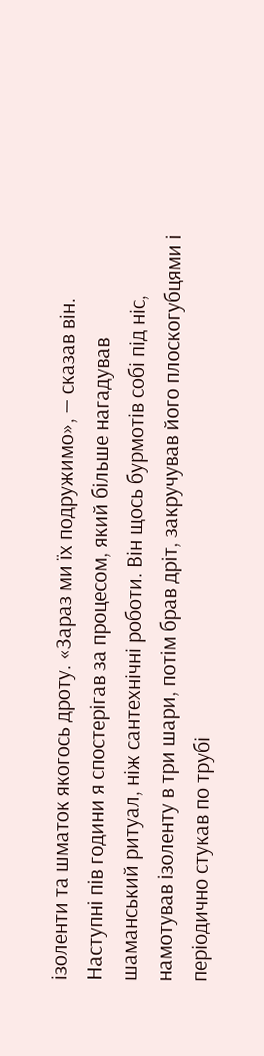ізоленти та шматок якогось дроту. «Зараз ми їх подружимо», — сказав він.
Наступні пів години я спостерігав за процесом, який більше нагадував шаманський ритуал, ніж сантехнічні роботи. Він щось бурмотів собі під ніс, намотував ізоленту в три шари, потім брав дріт, закручував його плоскогубцями і періодично стукав по трубі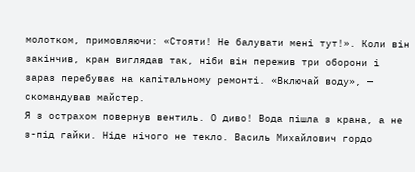молотком, примовляючи: «Стояти! Не балувати мені тут!». Коли він закінчив, кран виглядав так, ніби він пережив три оборони і зараз перебуває на капітальному ремонті. «Включай воду», — скомандував майстер.
Я з острахом повернув вентиль. О диво! Вода пішла з крана, а не з-під гайки. Ніде нічого не текло. Василь Михайлович гордо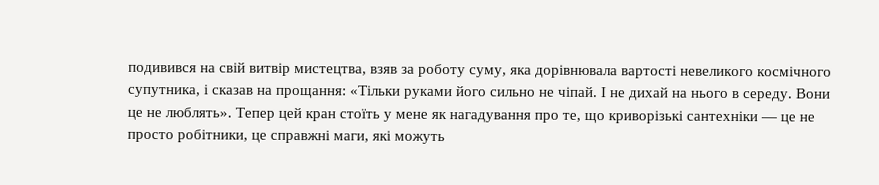подивився на свій витвір мистецтва, взяв за роботу суму, яка дорівнювала вартості невеликого космічного супутника, і сказав на прощання: «Тільки руками його сильно не чіпай. І не дихай на нього в середу. Вони це не люблять». Тепер цей кран стоїть у мене як нагадування про те, що криворізькі сантехніки — це не просто робітники, це справжні маги, які можуть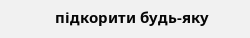підкорити будь-яку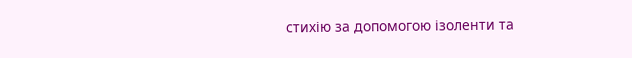стихію за допомогою ізоленти та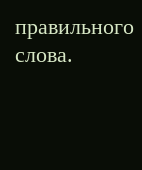правильного слова.